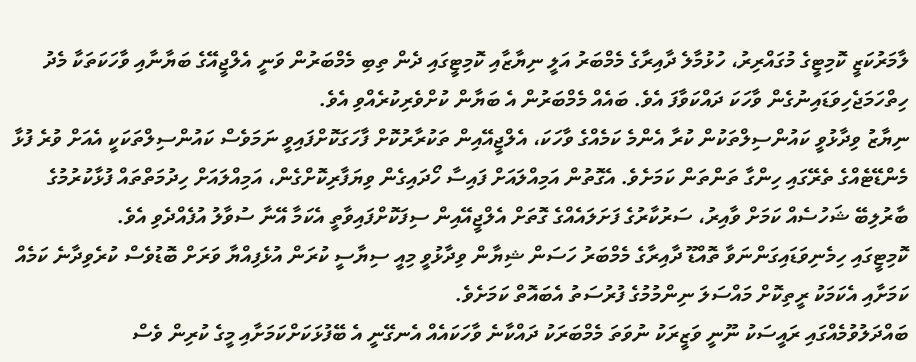ލާމަރުކަޒީ ކޮމިޓީގެ މުގައްރިރު، ހުޅުމާލެ ދާއިރާގެ މެމްބަރު އަލީ ނިޔާޒާއި ކޮމިޓީގައި ދެން ތިބި މެމްބަރުން ވަނީ އެލްޖީއޭގެ ބަޔާނާއި ވާހަކަތަކާ މެދު ހިތްހަމަޖެހިވަޑައިނުގެން ވާހަކަ ދައްކަވާފަ އެވެ. ބައެއް މެމްބަރުން އެ ބަޔާން ކުށްވެރިކުރެއްވި އެވެ.
ނިޔާޒު ވިދާޅުވީ ކައުންސިލްތަކުން ކުރާ އެންމެ ކަމެއްގެ ވާހަކަ، އެލްޖީއޭއިން ތަކުރާރުކޮށް ފާހަގަކޮށްފައިވީ ނަމަވެސް ކައުންސިލްތަކަކީ އެއަށް ވުރެ ފުޅާ މެންޑޭޓެއްގެ ތެރޭގައި ހިންގާ ތަންތަން ކަމަށެވެ. އެގޮތުން އަމިއްލައަށް ފައިސާ ހޯދައިގެން ވިޔަފާރިކޮށްގެން، އަމިއްލައަށް ހިދުމަތްތައް ފުޅާކުރުމުގެ ބާރުލިބޭ ޝަހުސެއް ކަމަށް ވާއިރު، ސަރުކާރުގެ ފަށަލައެއްގެ ގޮތަށް އެލްޖީއޭއިން ސިފަކޮށްފައިވާތީ އެކަމާ އޭނާ ސުވާލު އުފެއްދެވި އެވެ.
ކޮމިޓީގައި ހިމެނިވަޑައިގަންނަވާ ތޮއްޑޫ ދާއިރާގެ މެމްބަރު ހަސަން ޝިޔާން ވިދާޅުވީ މިއީ ސިޔާސީ ކުރަން އުޅެފިއްޔާ ވަރަށް ބޮޑުވެސް ކުރެވިދާނެ ކަމެއް ކަމަށާއި އެކަމަކު ރީތިކޮށް މައްސަލަ ނިންމުމުގެ ފުރުސަތު އެބައޮތް ކަމަށެވެ.
ބައްދަލުވުމެއްގައި ރައީސަކު ނޫނީ ވަޒީރަކު ނުވަތަ މެމްބަރަކު ދައްކާނެ ވާހަކައެއް އެނގޭނީ އެ ބޭފުޅަކަށްކަމަށާއި މީގެ ކުރިން ވެސް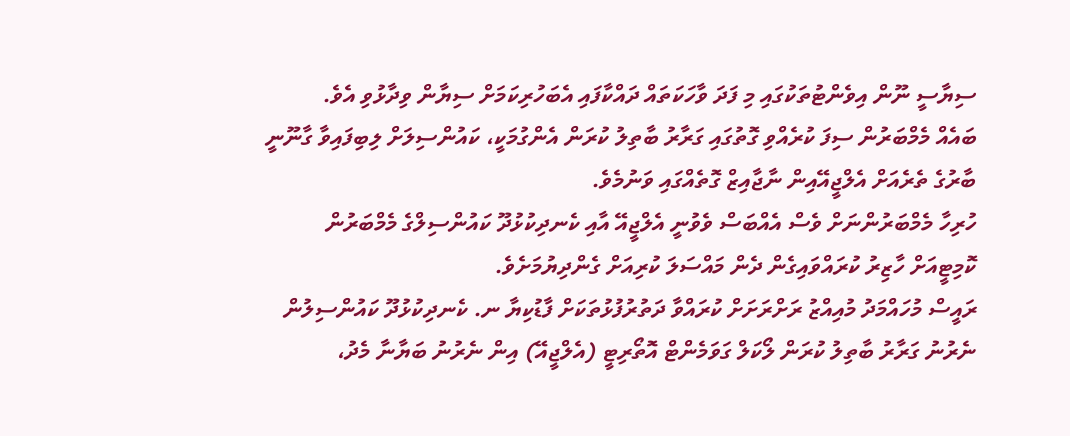ސިޔާސީ ނޫން އިވެންޓުތަކުގައި މި ފަދަ ވާހަކަތައް ދައްކާފައި އެބަހުރިކަމަށް ސިޔާން ވިދާޅުވި އެވެ.
ބައެއް މެމްބަރުން ސިފަ ކުރެއްވި ގޮތުގައި ގަރާރު ބާތިލު ކުރަން އެންގުމަކީ، ކައުންސިލަށް ލިބިފައިވާ ގާނޫނީ ބާރުގެ ތެރެއަށް އެލްޖީއޭއިން ނާޖާއިޒް ގޮތެއްގައި ވަނުމެވެ.
ހުރިހާ މެމްބަރުންނަށް ވެސް އެއްބަސް ވެވުނީ އެލްޖީއޭ އާއި ކެނދިކުޅުދޫ ކައުންސިލްގެ މެމްބަރުން ކޮމިޓީއަށް ހާޒިރު ކުރައްވައިގެން ދެން މައްސަލަ ކުރިއަށް ގެންދިޔުމަށެވެ.
ރައީސް މުހައްމަދު މުއިއްޒު ރަށްރަށަށް ކުރައްވާ ދަތުރުފުޅުތަކަށް ފާޑުކިޔާ ނ. ކެނދިކުޅުދޫ ކައުންސިލުން ނެރުނު ގަރާރު ބާތިލު ކުރަން ލޯކަލް ގަވަމެންޓް އޮތޯރިޓީ (އެލްޖީއޭ) އިން ނެރުނު ބަޔާނާ މެދު،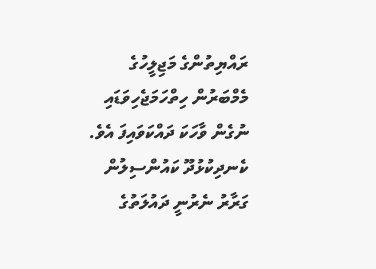ރައްޔިތުންގެ މަޖިލީހުގެ މެމްބަރުން ހިތްހަމަޖެހިވަޑައި ނުގެން ވާހަކަ ދައްކަވައިފަ އެވެ.
ކެނދިކުޅުދޫ ކައުންސިލުން ގަރާރު ނެރުނީ ދައުލަތުގެ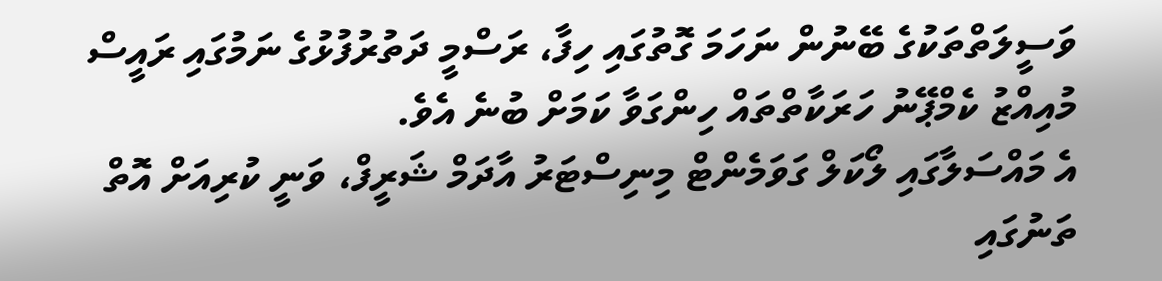ވަސީލަތްތަކުގެ ބޭނުން ނަހަމަ ގޮތުގައި ހިފާ، ރަސްމީ ދަތުރުފުޅުގެ ނަމުގައި ރައީސް މުއިއްޒު ކެމްޕޭނު ހަރަކާތްތައް ހިންގަވާ ކަމަށް ބުނެ އެވެ.
އެ މައްސަލާގައި ލޯކަލް ގަވަމެންޓް މިނިސްޓަރު އާދަމް ޝަރީފް، ވަނީ ކުރިއަށް އޮތް ތަނުގައި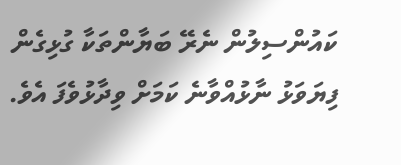ކައުންސިލުން ނެރޭ ބަޔާންތަކާ ގުޅިގެން ފިޔަވަޅު ނާޅުއްވާނެ ކަމަށް ވިދާޅުވެފަ އެވެ.